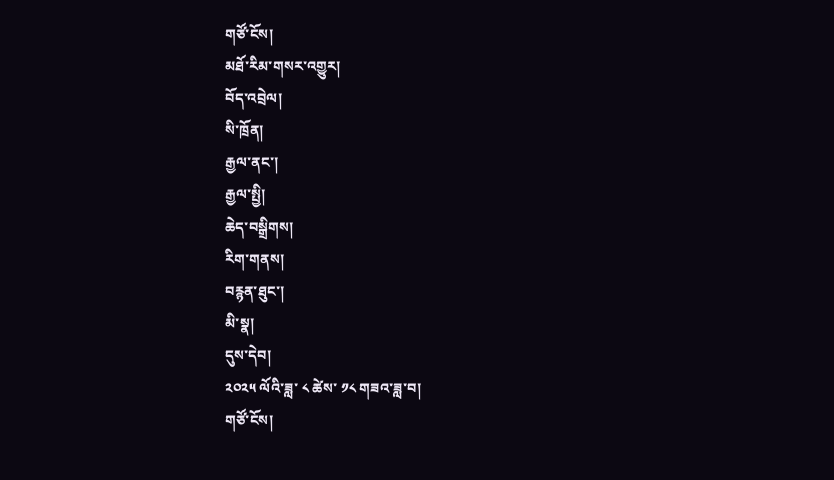གཙོ་ངོས།
མཐོ་རིམ་གསར་འགྱུར།
བོད་འབྲེལ།
སི་ཁྲོན།
རྒྱལ་ནང་།
རྒྱལ་སྤྱི།
ཆེད་བསྒྲིགས།
རིག་གནས།
བརྙན་ཐུང་།
མི་སྣ།
དུས་དེབ།
༢༠༢༥ ལོའི་ཟླ་ ༨ ཚེས་ ༡༨ གཟའ་ཟླ་བ།
གཙོ་ངོས།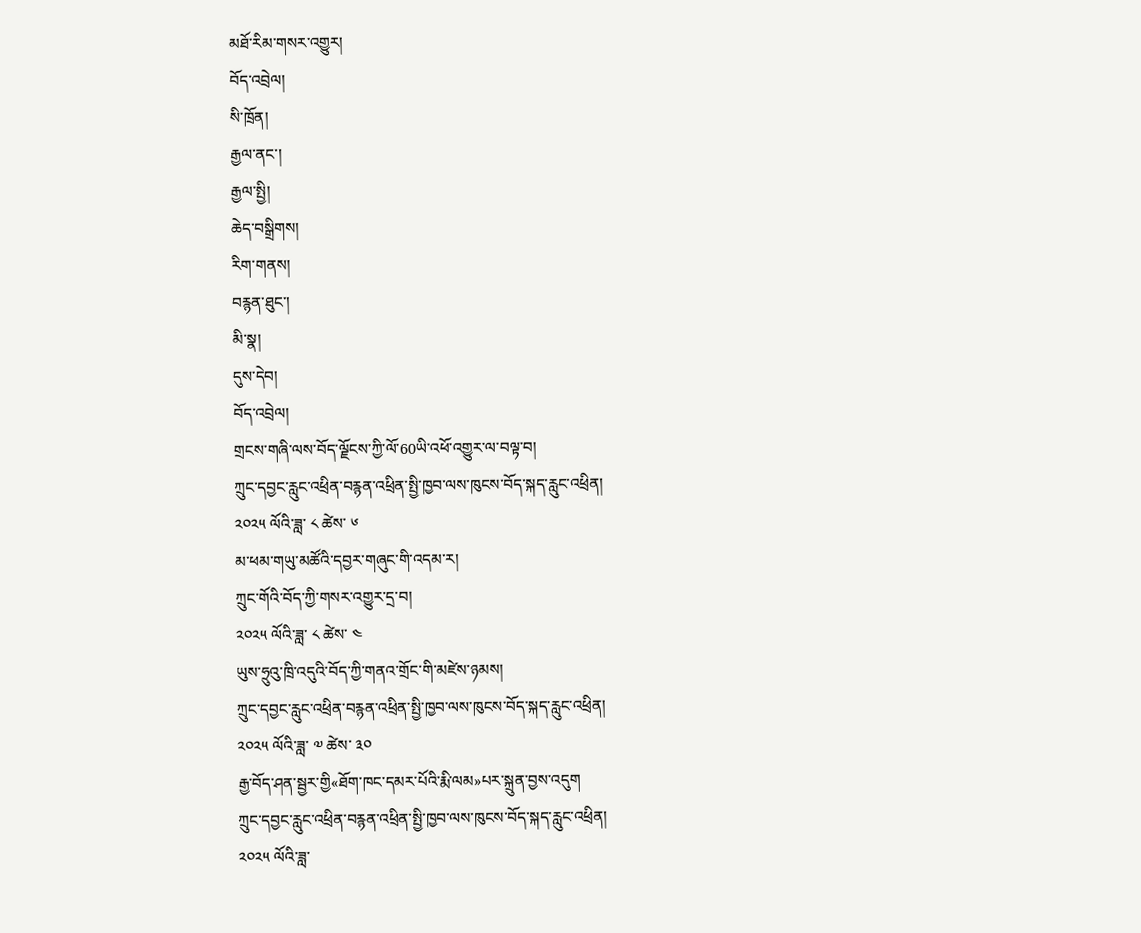མཐོ་རིམ་གསར་འགྱུར།
བོད་འབྲེལ།
སི་ཁྲོན།
རྒྱལ་ནང་།
རྒྱལ་སྤྱི།
ཆེད་བསྒྲིགས།
རིག་གནས།
བརྙན་ཐུང་།
མི་སྣ།
དུས་དེབ།
བོད་འབྲེལ།
གྲངས་གཞི་ལས་བོད་ལྗོངས་ཀྱི་ལོ་60ཡི་འཕོ་འགྱུར་ལ་བལྟ་བ།
ཀྲུང་དབྱང་རླུང་འཕྲིན་བརྙན་འཕྲིན་སྤྱི་ཁྱབ་ལས་ཁུངས་བོད་སྐད་རླུང་འཕྲིན།
༢༠༢༥ ལོའི་ཟླ་ ༨ ཚེས་ ༦
མ་ཕམ་གཡུ་མཚོའི་དབྱར་གཞུང་གི་འདམ་ར།
ཀྲུང་གོའི་བོད་ཀྱི་གསར་འགྱུར་དྲ་བ།
༢༠༢༥ ལོའི་ཟླ་ ༨ ཚེས་ ༤
ཡུས་ཧྲུའུ་ཁྲི་འདུའི་བོད་ཀྱི་གནའ་གྲོང་གི་མཛེས་ཉམས།
ཀྲུང་དབྱང་རླུང་འཕྲིན་བརྙན་འཕྲིན་སྤྱི་ཁྱབ་ལས་ཁུངས་བོད་སྐད་རླུང་འཕྲིན།
༢༠༢༥ ལོའི་ཟླ་ ༧ ཚེས་ ༣༠
རྒྱ་བོད་ཤན་སྦྱར་གྱི«ཐོག་ཁང་དམར་པོའི་རྨི་ལམ»པར་སྐྲུན་བྱས་འདུག
ཀྲུང་དབྱང་རླུང་འཕྲིན་བརྙན་འཕྲིན་སྤྱི་ཁྱབ་ལས་ཁུངས་བོད་སྐད་རླུང་འཕྲིན།
༢༠༢༥ ལོའི་ཟླ་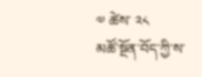༧ ཚེས་ ༢༨
མཚོ་སྔོན་བོད་ཀྱི་ས་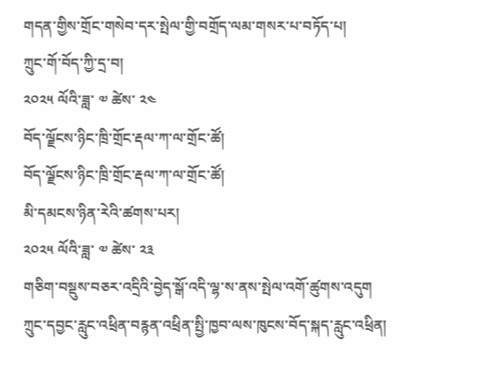གདན་གྱིས་གྲོང་གསེབ་དར་སྤེལ་གྱི་བགྲོད་ལམ་གསར་པ་བཏོད་པ།
ཀྲུང་གོ་བོད་ཀྱི་དྲ་བ།
༢༠༢༥ ལོའི་ཟླ་ ༧ ཚེས་ ༢༤
བོད་ལྗོངས་ཉིང་ཁྲི་གྲོང་རྡལ་ཀ་ལ་གྲོང་ཚོ།
བོད་ལྗོངས་ཉིང་ཁྲི་གྲོང་རྡལ་ཀ་ལ་གྲོང་ཚོ།
མི་དམངས་ཉིན་རེའི་ཚགས་པར།
༢༠༢༥ ལོའི་ཟླ་ ༧ ཚེས་ ༢༣
གཅིག་བསྡུས་བཅར་འདྲིའི་བྱེད་སྒོ་འདི་ལྷ་ས་ནས་སྤེལ་འགོ་ཚུགས་འདུག
ཀྲུང་དབྱང་རླུང་འཕྲིན་བརྙན་འཕྲིན་སྤྱི་ཁྱབ་ལས་ཁུངས་བོད་སྐད་རླུང་འཕྲིན།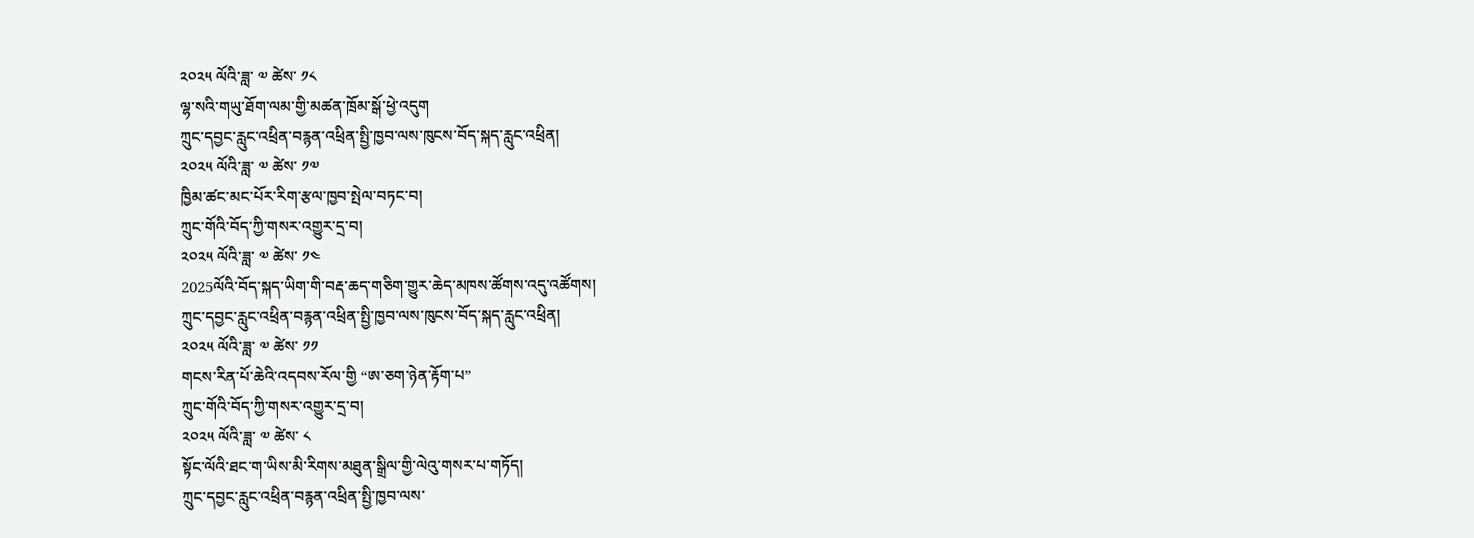༢༠༢༥ ལོའི་ཟླ་ ༧ ཚེས་ ༡༨
ལྷ་སའི་གཡུ་ཐོག་ལམ་གྱི་མཚན་ཁྲོམ་སྒོ་ཕྱེ་འདུག
ཀྲུང་དབྱང་རླུང་འཕྲིན་བརྙན་འཕྲིན་སྤྱི་ཁྱབ་ལས་ཁུངས་བོད་སྐད་རླུང་འཕྲིན།
༢༠༢༥ ལོའི་ཟླ་ ༧ ཚེས་ ༡༧
ཁྱིམ་ཚང་མང་པོར་རིག་རྩལ་ཁྱབ་སྤེལ་བཏང་བ།
ཀྲུང་གོའི་བོད་ཀྱི་གསར་འགྱུར་དྲ་བ།
༢༠༢༥ ལོའི་ཟླ་ ༧ ཚེས་ ༡༤
2025ལོའི་བོད་སྐད་ཡིག་གི་བརྡ་ཆད་གཅིག་གྱུར་ཆེད་མཁས་ཚོགས་འདུ་འཚོགས།
ཀྲུང་དབྱང་རླུང་འཕྲིན་བརྙན་འཕྲིན་སྤྱི་ཁྱབ་ལས་ཁུངས་བོད་སྐད་རླུང་འཕྲིན།
༢༠༢༥ ལོའི་ཟླ་ ༧ ཚེས་ ༡༡
གངས་རིན་པོ་ཆེའི་འདབས་རོལ་གྱི “ཨ་ཅག་ཉེན་རྟོག་པ”
ཀྲུང་གོའི་བོད་ཀྱི་གསར་འགྱུར་དྲ་བ།
༢༠༢༥ ལོའི་ཟླ་ ༧ ཚེས་ ༨
སྟོང་ལོའི་ཐང་ག་ཡིས་མི་རིགས་མཐུན་སྒྲིལ་གྱི་ལེའུ་གསར་པ་གཏོད།
ཀྲུང་དབྱང་རླུང་འཕྲིན་བརྙན་འཕྲིན་སྤྱི་ཁྱབ་ལས་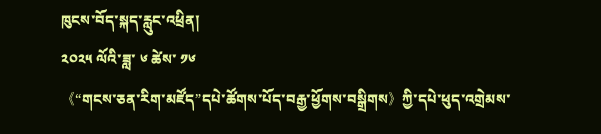ཁུངས་བོད་སྐད་རླུང་འཕྲིན།
༢༠༢༥ ལོའི་ཟླ་ ༦ ཚེས་ ༡༦
《“གངས་ཅན་རིག་མཛོད”དཔེ་ཚོགས་པོད་བརྒྱ་ཕྱོགས་བསྒྲིགས》ཀྱི་དཔེ་ཕུད་འགྲེམས་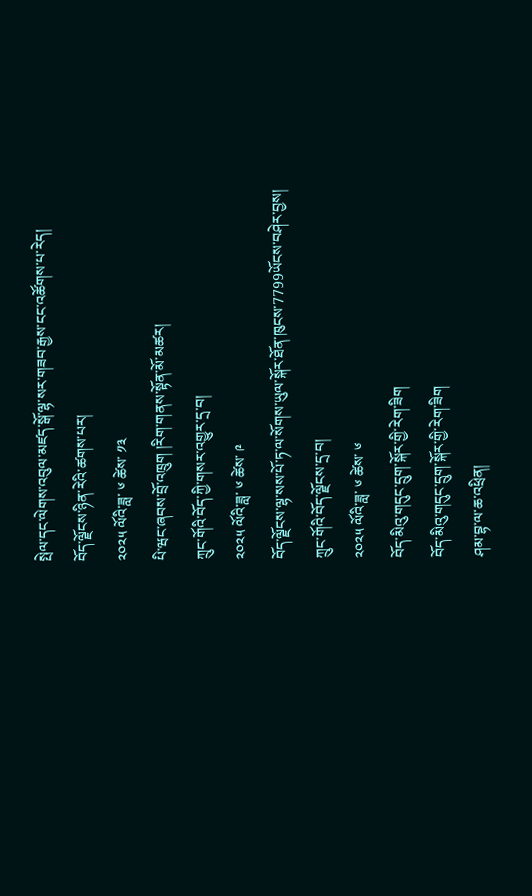སྤེལ་དང་ལེགས་འབུལ་མཛད་སྒོ་ལྷ་སར་གཟབ་རྒྱས་ངང་འཚོགས་པ་རེད།
བོད་ལྗོངས་ཉིན་རེའི་ཚགས་པར།
༢༠༢༥ ལོའི་ཟླ་ ༦ ཚེས་ ༡༣
པི་ཝང་ཞབས་བྲོ་འཁྲུག །རིག་གནས་སྟོན་མོ་མཚར།
ཀྲུང་གོའི་བོད་ཀྱི་གསར་འགྱུར་དྲ་བ།
༢༠༢༥ ལོའི་ཟླ་ ༦ ཚེས་ ༩
བོད་ལྗོངས་ལྷ་སས་པོ་ཏ་ལ་སོགས་ཡུལ་སྐོར་ཐོན་ཁུངས་7799ཡོངས་བཤེར་བྱས།
ཀྲུང་གོའི་བོད་ལྗོངས་དྲ་བ།
༢༠༢༥ ལོའི་ཟླ་ ༦ ཚེས་ ༦
བོད་མིའུ་གདུང་དྲུག་སྐོར་གྱི་རེག་ཟིག
བོད་མིའུ་གདུང་དྲུག་སྐོར་གྱི་རེག་ཟིག
ཤམ་བྷ་ལ་ཆ་འཕྲིན།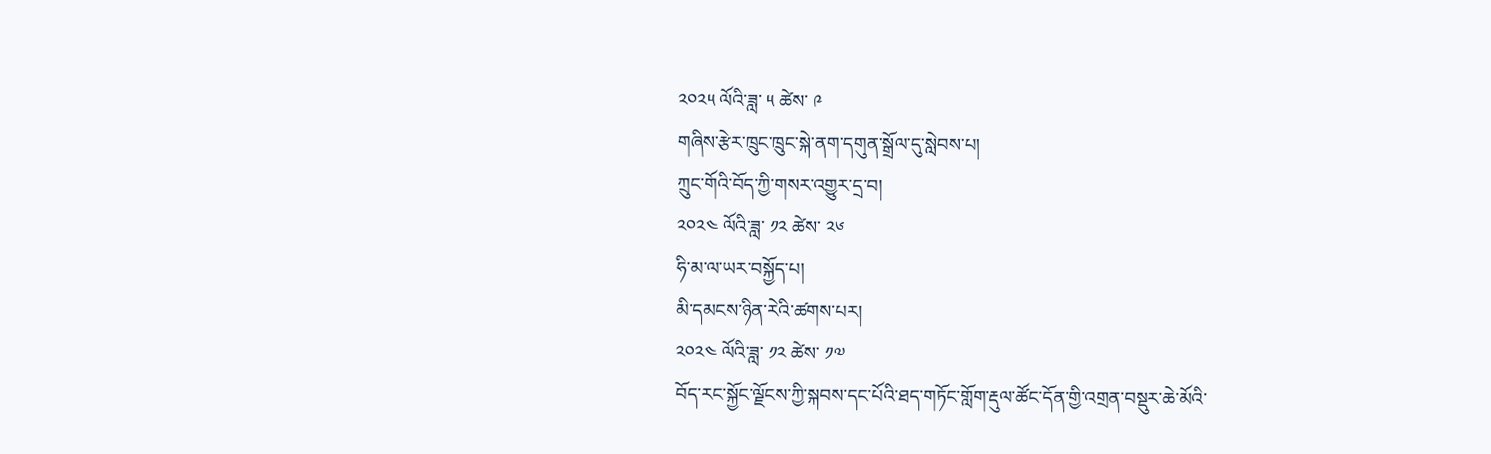༢༠༢༥ ལོའི་ཟླ་ ༥ ཚེས་ ༩
གཞིས་རྩེར་ཁྲུང་ཁྲུང་སྐེ་ནག་དགུན་སྒྲོལ་དུ་སླེབས་པ།
ཀྲུང་གོའི་བོད་ཀྱི་གསར་འགྱུར་དྲ་བ།
༢༠༢༤ ལོའི་ཟླ་ ༡༢ ཚེས་ ༢༦
ཧི་མ་ལ་ཡར་བསྐྱོད་པ།
མི་དམངས་ཉིན་རེའི་ཚགས་པར།
༢༠༢༤ ལོའི་ཟླ་ ༡༢ ཚེས་ ༡༧
བོད་རང་སྐྱོང་ལྗོངས་ཀྱི་སྐབས་དང་པོའི་ཐད་གཏོང་གློག་རྡུལ་ཚོང་དོན་གྱི་འགྲན་བསྡུར་ཆེ་མོའི་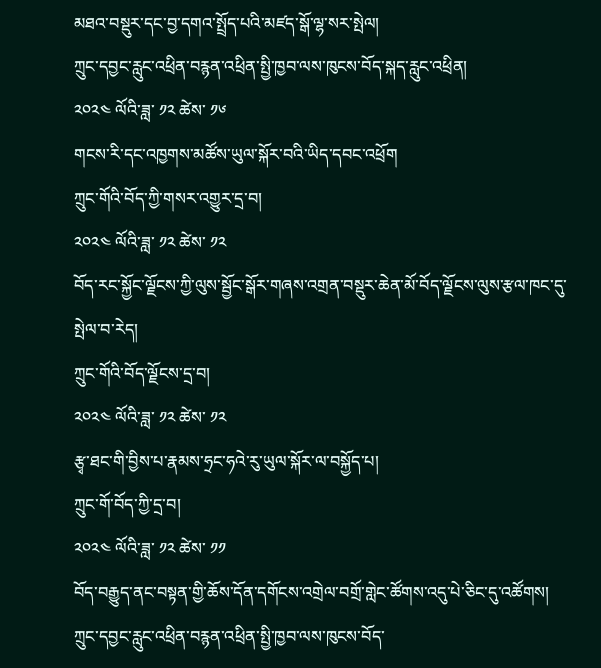མཐའ་བསྡུར་དང་བྱ་དགའ་སྤྲོད་པའི་མཛད་སྒོ་ལྷ་སར་སྤེལ།
ཀྲུང་དབྱང་རླུང་འཕྲིན་བརྙན་འཕྲིན་སྤྱི་ཁྱབ་ལས་ཁུངས་བོད་སྐད་རླུང་འཕྲིན།
༢༠༢༤ ལོའི་ཟླ་ ༡༢ ཚེས་ ༡༦
གངས་རི་དང་འཁྱགས་མཚོས་ཡུལ་སྐོར་བའི་ཡིད་དབང་འཕྲོག
ཀྲུང་གོའི་བོད་ཀྱི་གསར་འགྱུར་དྲ་བ།
༢༠༢༤ ལོའི་ཟླ་ ༡༢ ཚེས་ ༡༢
བོད་རང་སྐྱོང་ལྗོངས་ཀྱི་ལུས་སྦྱོང་སྒོར་གཞས་འགྲན་བསྡུར་ཆེན་མོ་བོད་ལྗོངས་ལུས་རྩལ་ཁང་དུ་སྤེལ་བ་རེད།
ཀྲུང་གོའི་བོད་ལྗོངས་དྲ་བ།
༢༠༢༤ ལོའི་ཟླ་ ༡༢ ཚེས་ ༡༢
རྩྭ་ཐང་གི་བྱིས་པ་རྣམས་ཧྲང་ཧའེ་རུ་ཡུལ་སྐོར་ལ་བསྐྱོད་པ།
ཀྲུང་གོ་བོད་ཀྱི་དྲ་བ།
༢༠༢༤ ལོའི་ཟླ་ ༡༢ ཚེས་ ༡༡
བོད་བརྒྱུད་ནང་བསྟན་གྱི་ཆོས་དོན་དགོངས་འགྲེལ་བགྲོ་གླེང་ཚོགས་འདུ་པེ་ཅིང་དུ་འཚོགས།
ཀྲུང་དབྱང་རླུང་འཕྲིན་བརྙན་འཕྲིན་སྤྱི་ཁྱབ་ལས་ཁུངས་བོད་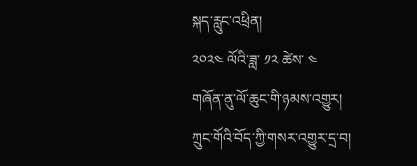སྐད་རླུང་འཕྲིན།
༢༠༢༤ ལོའི་ཟླ་ ༡༢ ཚེས་ ༤
གཞོན་ནུ་ལོ་ཆུང་གི་ཉམས་འགྱུར།
ཀྲུང་གོའི་བོད་ཀྱི་གསར་འགྱུར་དྲ་བ།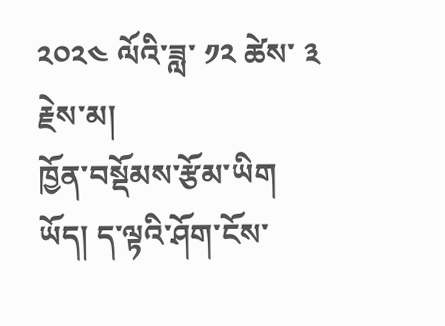༢༠༢༤ ལོའི་ཟླ་ ༡༢ ཚེས་ ༣
རྗེས་མ།
ཁྱོན་བསྡོམས་རྩོམ་ཡིག
ཡོད། ད་ལྟའི་ཤོག་ངོས་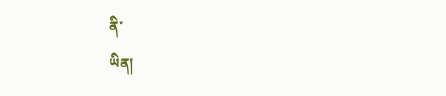ནི་
ཡིན།